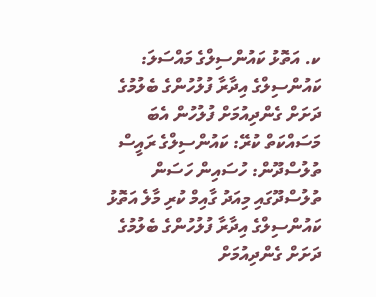ކ. އަތޮޅު ކައުންސިލްގެ މައްސަލަ: ކައުންސިލްގެ އިދާރާ ފުލުހުންގެ ބެލުމުގެ ދަށަށް ގެންދިއުމަށް ފުލުހުން އެބަ މަސައްކަތް ކުރޭ: ކައުންސިލްގެ ރައީސް
ތުލުސްދޫން: ހުސައިން ހަސަން
ތުލުސްދޫގައި މިއަދު ގާއިމް ކުރި މާލެ އަތޮޅު ކައުންސިލްގެ އިދާރާ ފުލުހުންގެ ބެލުމުގެ ދަށަށް ގެންދިއުމަށް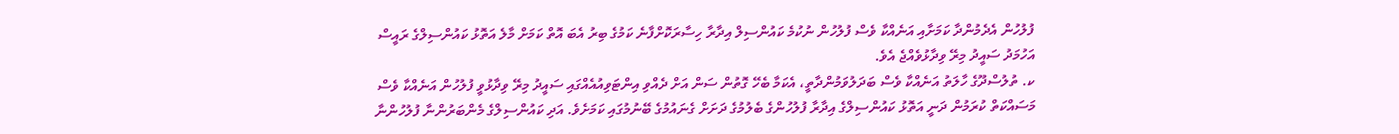ފުލުހުން އެދެމުންދާ ކަމަށާއި އަނެއްކާ ވެސް ފުލުހުން ނުކުމެ ކައުންސިލް އިދާރާ ހިސާރަކޮށްފާނެ ކަމުގެ ބިރު އެބަ އޮތް ކަމަށް މާލެ އަތޮޅު ކައުންސިލްގެ ރައީސް އަހުމަދު ސައީދު މިރޭ ވިދާޅުވެއްޖެ އެވެ.
ކ. ތުލުސްދޫގެ ހާލަތު އަނެއްކާ ވެސް ބަދަލުވަމުންދާތީ، އެކަމާ ބެހޭ ގޮތުން ސަން އަށް ދެއްވި އިންޓަވިއުއެއްގައި ސައީދު މިރޭ ވިދާޅުވީ ފުލުހުން އަނެއްކާ ވެސް މަސައްކަތް ކުރަމުން ދަނީ އަތޮޅު ކައުންސިލްގެ އިދާރާ ފުލުހުންގެ ބެލުމުގެ ދަށަށް ގެނައުމުގެ ބޭނުމުގައި ކަމަށެވެ. އަދި ކައުންސިލްގެ މެންބަރުންނާ ފުލުހުންނާ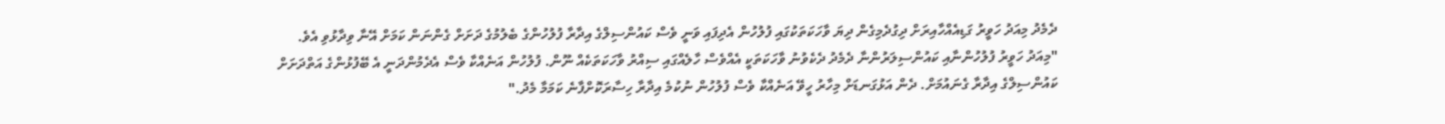ދެމެދު މިއަދު ހަވީރު ގަޑިއެއްހާއިރަށް ދިގުދެމިގެން ދިޔަ ވާހަކަތަކުގައި ފުލުހުން އެދިފައި ވަނީ ވެސް ކައުންސިލްގެ އިދާރާ ފުލުހުންގެ ބެލުމުގެ ދަށަށް ގެންނަން ކަމަށް އޭނާ ވިދާޅުވި އެވެ.
"މިއަދު ހަވީރު ފުލުހުންނާއި ކައުންސިލަރުންނާ ދެމެދު ދެކެވުނު ވާހަކަތަކީ އެއްވެސް ހާލެއްގައި ސިއްރު ވާހަކަތަކެއް ނޫން. ފުލުހުން އަނެއްކާ ވެސް އެދެމުންދަނީ އެ ބޭފުޅުންގެ އަތްދަށަށް ކައުންސިލްގެ އިދާރާ ގެނައުމަށް. ދެން އަޅުގަނޑަށް މިހާރު ހީވޭ އަނެއްކާ ވެސް ފުލުހުން ނުކުމެ އިދާރާ ހިސާރަކޮށްފާނެ ކަމަމާ މެދު."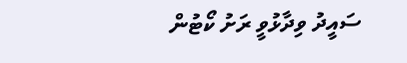ސައީދު ވިދާޅުވީ ރަށު ކޯޓުން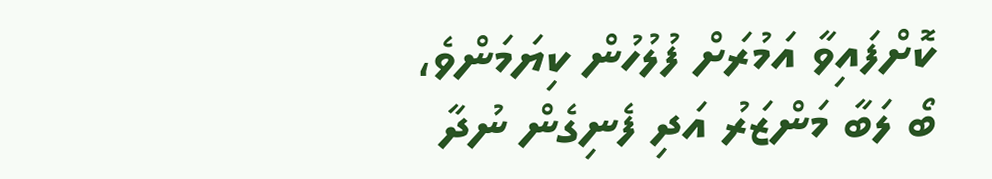ކޮށްފައިވާ އަމުރަށް ފުލުހުން ކިޔަމަންވެ، ބޯ ލަބާ މަންޒަރު އަދި ފެނިގެން ނުދާ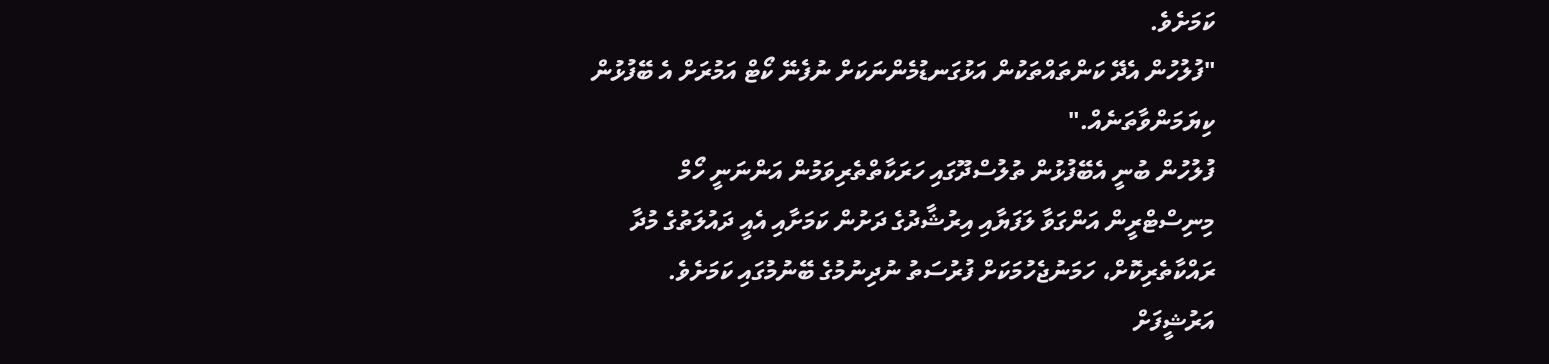ކަމަށެވެ.
"ފުލުހުން އެދޭ ކަންތައްތަކުން އަޅުގަނޑުމެންނަކަށް ނުފެނޭ ކޯޓް އަމުރަށް އެ ބޭފުޅުން ކިޔަމަންވާތަނެއް."
ފުލުހުން ބުނީ އެބޭފުޅުން ތުލުސްދޫގައި ހަރަކާތްތެރިވަމުން އަންނަނީ ހޯމް މިނިސްޓްރީން އަންގަވާ ލަފަޔާއި އިރުޝާދުގެ ދަށުން ކަމަށާއި އެއީ ދައުލަތުގެ މުދާ ރައްކާތެރިކޮށް، ހަމަނުޖެހުމަކަށް ފުރުސަތު ނުދިނުމުގެ ބޭނުމުގައި ކަމަށެވެ.
އަރުޝީފަށް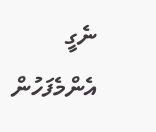ނެގީ
އެންމެފަހުން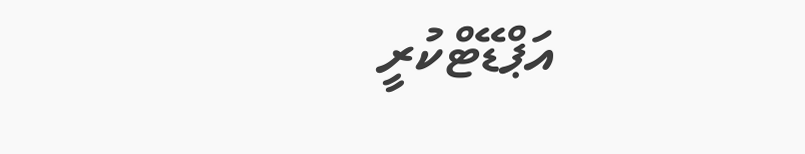އަޕްޑޭޓްކުރީ